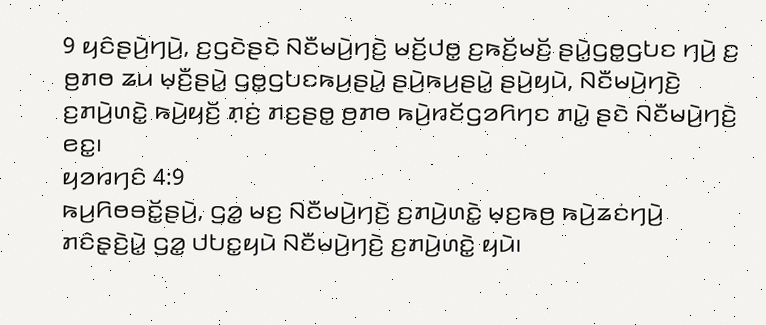9 ꤟꤢꤨꤔꤣꤧ꤬ꤚꤣꤧ꤬, ꤢ꤬ꤞꤢꤧꤔꤢꤧ ꤡꤢꤪꤗꤣꤧ꤬ꤚꤢꤧ꤬ ꤗꤢꤩ꤬ꤓꤥ꤭ ꤢ꤬ꤒꤢꤩ꤬ꤗꤢꤩ꤬ ꤔꤣꤧ꤭ꤞꤥ꤭ꤞꤝꤢ ꤚꤣꤧ꤬ ꤢ꤬ ꤥ꤬ꤊꤥ ꤘꤣ ꤗ꤫ꤢꤪ꤬ꤔꤣꤧ꤭ ꤞꤥ꤭ꤞꤝꤢꤒꤣ꤬ꤔꤣꤧ꤭ ꤔꤣꤧ꤬ꤒꤣ꤬ꤔꤣꤧ꤭ ꤔꤣꤧ꤬ꤟꤣꤧ, ꤡꤢꤪꤗꤣꤧ꤬ꤚꤢꤧ꤬ ꤢ꤬ꤊꤣꤧ꤬ꤛꤢꤧ꤭ ꤒꤣꤧ꤬ꤟꤢꤩ꤬ ꤊ꤫ꤢꤦ꤬ ꤊꤢ꤬ꤔꤥ꤭ ꤥ꤬ꤊꤥ ꤒꤣꤧ꤬ꤙꤢꤩꤞꤤꤖꤚꤢ ꤊꤣꤧ꤭ ꤔꤢꤧ ꤡꤢꤪꤗꤣꤧ꤬ꤚꤢꤧ꤬ ꤕꤢ꤭꤯
ꤟꤤꤙꤚꤢꤨ 4:9
ꤒꤣ꤬ꤖꤥꤋꤢꤩ꤭ꤔꤣꤧ꤬, ꤞꤤ꤭ ꤗꤢ꤬ ꤡꤢꤪꤗꤣꤧ꤬ꤚꤢꤧ꤬ ꤢ꤬ꤊꤣꤧ꤬ꤛꤢꤧ꤭ ꤗ꤫ꤢ꤬ꤒꤥ꤬ ꤒꤣꤧ꤬ꤘꤢꤦꤚꤣꤧ꤬ ꤊꤢꤨꤔ꤫ꤢꤧ꤬ꤣꤧ꤭ ꤞꤤ꤭ ꤓꤝꤢ꤭ꤟꤣꤧ ꤡꤢꤪꤗꤣꤧ꤬ꤚꤢꤧ꤬ ꤢ꤬ꤊꤣꤧ꤬ꤛꤢꤧ꤭ ꤟꤣꤧ꤯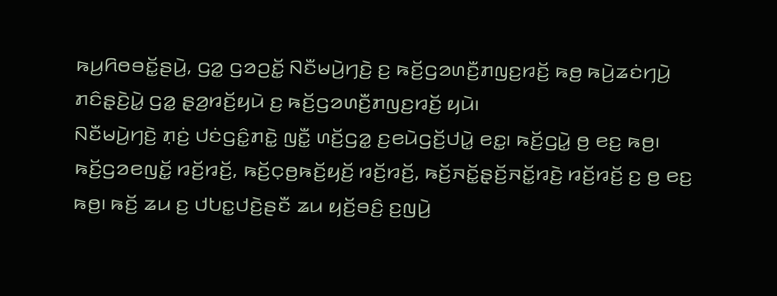ꤒꤣ꤬ꤖꤥꤋꤢꤩ꤭ꤔꤣꤧ꤬, ꤞꤤ꤭ ꤞꤤꤑꤢꤩ꤭ ꤡꤢꤪꤗꤣꤧ꤬ꤚꤢꤧ꤬ ꤢ꤬ ꤒꤢꤩ꤬ꤞꤤꤛꤢꤪ꤬ꤊꤜꤢ꤬ꤙꤢꤩ꤬ ꤒꤥ꤬ ꤒꤣꤧ꤬ꤘꤢꤦꤚꤣꤧ꤬ ꤊꤢꤨꤔ꤫ꤢꤧ꤬ꤣꤧ꤭ ꤞꤤ꤭ ꤔ꤫ꤤ꤬ꤙꤢꤩ꤬ꤟꤣꤧ ꤢ꤬ ꤒꤢꤩ꤬ꤞꤤꤛꤢꤪ꤬ꤊꤜꤢ꤬ꤙꤢꤩ꤬ ꤟꤣꤧ꤯
ꤡꤢꤪꤗꤣꤧ꤬ꤚꤢꤧ꤬ ꤊ꤫ꤢꤦ꤬ ꤓꤢꤦꤞꤢꤨ꤭ꤊꤢꤧ꤭ ꤜꤢꤪ꤭ ꤛꤢꤩ꤬ꤞꤤ꤭ ꤢ꤬ꤕꤣꤧꤞꤢꤩ꤬ꤓꤣꤧ꤭ ꤕꤢ꤭꤯ ꤒꤢꤩ꤬ꤞꤣꤧ꤭ ꤥ꤬ ꤕꤢ꤬ ꤒꤥ꤬꤯ ꤒꤢꤩ꤬ꤞꤤꤕꤜꤢꤩ꤭ ꤙꤢꤩ꤬ꤙꤢꤩ꤬, ꤒꤢꤩ꤬ꤍ꤫ꤥ꤬ꤒꤢꤩ꤬ꤟꤢꤩ꤬ ꤙꤢꤩ꤬ꤙꤢꤩ꤬, ꤒꤢꤩ꤬ꤏꤢꤩ꤭ꤔ꤫ꤢꤩ꤬ꤏꤢꤩ꤭ꤙꤢꤧ꤬ ꤙꤢꤩ꤬ꤙꤢꤩ꤬ ꤢ꤬ ꤥ꤬ ꤕꤢ꤬ ꤒꤥ꤬꤯ ꤒꤢꤩ꤬ ꤘꤣ ꤢ꤬ ꤓꤝꤢ꤭ꤓꤢꤧ꤬ꤔꤢꤪ ꤘꤣ ꤟꤢꤩ꤬ꤋꤢꤨ꤬ ꤢ꤬ꤜꤣꤧ꤬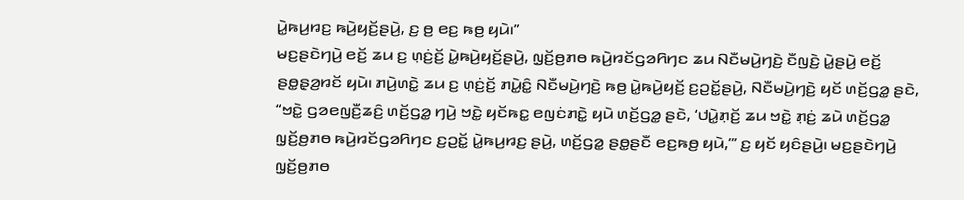ꤣꤧ꤭ꤒꤣ꤬ꤙꤢ꤬ ꤒꤣꤧ꤬ꤟꤢꤩ꤬ꤔꤣꤧ꤬, ꤢ꤬ ꤥ꤬ ꤕꤢ꤬ ꤒꤥ꤬ ꤟꤣꤧ꤯”
ꤗꤢ꤬ꤔꤢꤧꤚꤣꤧ꤬ ꤕꤢꤩ꤬ ꤘꤣ ꤢ꤬ ꤛ꤫ꤢꤦ꤬ꤢꤩ꤬ ꤣꤧ꤭ꤒꤣꤧ꤬ꤟꤢꤩ꤬ꤔꤣꤧ꤬, ꤜ꤫ꤢꤩ꤬ꤥ꤬ꤊꤥ ꤒꤣꤧ꤬ꤙꤢꤩꤞꤤꤖꤚꤢ ꤘꤣ ꤡꤢꤪꤗꤣꤧ꤬ꤚꤢꤧ꤬ ꤢꤪꤜꤢꤧ꤬ ꤣꤧ꤭ꤔꤣꤧ꤬ ꤕꤢꤩ꤬ ꤔꤥ꤭ꤔ꤫ꤤ꤬ꤙꤢꤩ ꤟꤣꤧ꤯ ꤊꤣꤧ꤬ꤛꤢꤧ꤭ ꤘꤣ ꤢ꤬ ꤛ꤫ꤢꤦ꤬ꤢꤩ꤬ ꤊꤣꤧ꤭ꤢꤨ꤭ ꤡꤢꤪꤗꤣꤧ꤬ꤚꤢꤧ꤬ ꤒꤥ꤬ ꤣꤧ꤭ꤒꤣꤧ꤬ꤟꤢꤩ꤬ ꤢ꤬ꤑꤢꤩ꤭ꤔꤣꤧ꤬, ꤡꤢꤪꤗꤣꤧ꤬ꤚꤢꤧ꤬ ꤟꤢꤩ ꤛꤢꤩ꤬ꤞꤤ꤭ ꤔꤢꤧ, “ꤠꤢꤧ꤭ ꤞꤤꤕꤜꤢꤪ꤬ꤘꤢꤨ꤬ ꤛꤢꤩ꤬ꤞꤤ꤭ ꤚꤣꤧ꤬ ꤠꤢꤧ꤭ ꤟꤢꤩꤒꤢ꤭ ꤕꤜꤢꤦꤊꤢꤧ꤭ ꤟꤣꤧ ꤛꤢꤩ꤬ꤞꤤ꤭ ꤔꤢꤧ, ‘ꤓꤣꤧ꤭ꤊ꤫ꤢꤩ꤬ ꤘꤣ ꤠꤢꤧ꤭ ꤊ꤫ꤢꤦ꤬ ꤘꤣꤧ ꤛꤢꤩ꤬ꤞꤤ꤭ ꤜ꤫ꤢꤩ꤬ꤥ꤬ꤊꤥ ꤒꤣꤧ꤬ꤙꤢꤩꤞꤤꤖꤚꤢ ꤢ꤬ꤑꤢꤩ꤭ ꤣꤧ꤭ꤒꤣ꤬ꤙꤢ꤬ ꤔꤣꤧ꤬, ꤛꤢꤩ꤬ꤞꤤ꤭ ꤔꤥ꤭ꤔꤢꤪ ꤕꤢ꤬ꤒꤥ꤬ ꤟꤣꤧ,’” ꤢ꤬ ꤟꤢꤩ ꤟꤢꤨꤔꤣꤧ꤬꤯ ꤗꤢ꤬ꤔꤢꤧꤚꤣꤧ꤬ ꤜ꤫ꤢꤩ꤬ꤥ꤬ꤊꤥ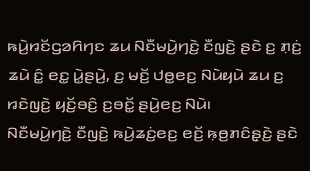ꤒꤣꤧ꤬ꤙꤢꤩꤞꤤꤖꤚꤢ ꤘꤣ ꤡꤢꤪꤗꤣꤧ꤬ꤚꤢꤧ꤬ ꤢꤪꤜꤢꤧ꤬ ꤔꤢꤧ ꤢ꤬ ꤊ꤫ꤢꤦ꤬ ꤘꤣꤧ ꤢꤨ꤭ ꤕꤢ꤭ ꤣꤧ꤭ꤔꤣꤧ꤬, ꤢ꤬ ꤗꤢꤩ꤬ ꤓꤥ꤭ꤕꤢ꤬ ꤡꤣꤧꤟꤣꤧ ꤘꤣ ꤢ꤬ ꤙꤢꤧꤜꤢꤧ꤬ ꤟꤢꤩ꤬ꤋꤢꤨ꤬ ꤢ꤬ꤋꤢꤩ꤭ ꤔꤣꤧ꤬ꤕꤢ꤬ ꤡꤣꤧ꤯
ꤡꤢꤪꤗꤣꤧ꤬ꤚꤢꤧ꤬ ꤢꤪꤜꤢꤧ꤬ ꤒꤣꤧ꤬ꤘꤢꤦ꤬ꤕꤢ꤬ ꤕꤢꤩ꤬ ꤒ꤫ꤥ꤬ꤊꤢꤨꤔ꤫ꤢꤧ꤬ ꤔꤢꤧ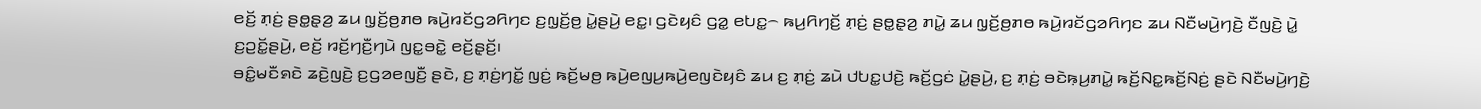ꤕꤢꤩ꤬ ꤊ꤫ꤢꤦ꤬ ꤔꤥ꤭ꤔ꤫ꤤ꤬ ꤘꤣ ꤜ꤫ꤢꤩ꤬ꤥ꤬ꤊꤥ ꤒꤣꤧ꤬ꤙꤢꤩꤞꤤꤖꤚꤢ ꤢ꤬ꤜ꤫ꤢꤩ꤬ꤥ꤬ ꤣꤧ꤭ꤔꤣꤧ꤬ ꤕꤢ꤭꤯ ꤞꤢꤧꤟꤢꤨ ꤞꤤ꤭ ꤕꤝꤢ꤭꤮ ꤒꤣ꤬ꤖꤚꤢꤩ꤬ ꤊ꤫ꤢꤦ꤬ ꤔꤥ꤭ꤔ꤫ꤤ꤬ ꤊꤣꤧ꤭ ꤘꤣ ꤜ꤫ꤢꤩ꤬ꤥ꤬ꤊꤥ ꤒꤣꤧ꤬ꤙꤢꤩꤞꤤꤖꤚꤢ ꤘꤣ ꤡꤢꤪꤗꤣꤧ꤬ꤚꤢꤧ꤬ ꤢꤪꤜꤢꤧ꤬ ꤣꤧ꤭ ꤢ꤬ꤑꤢꤩ꤭ꤔꤣꤧ꤬, ꤕꤢꤩ꤬ ꤙꤢꤩ꤬ꤚꤢꤪ꤬ꤚꤣꤧ ꤜꤢ꤭ꤋꤢꤧ꤭ ꤕꤢꤩ꤬ꤔ꤫ꤢꤩ꤬꤯
ꤋꤢꤨ꤭ꤗꤢꤪꤎꤢꤧ ꤘꤢꤧ꤬ꤜꤢꤧ꤬ ꤢ꤬ꤞꤤꤕꤜꤢꤪ꤬ ꤔꤢꤧ, ꤢ꤬ ꤊ꤫ꤢꤦ꤬ꤚꤢꤩ꤭ ꤜꤢꤦ꤬ ꤒꤢꤩ꤬ꤗꤥ꤬ ꤒꤣꤧ꤬ꤕꤜꤣ꤬ꤒꤣꤧ꤬ꤕꤜꤢꤧꤟꤢꤨ ꤘꤣ ꤢ꤬ ꤊ꤫ꤢꤦ꤬ ꤘꤣꤧ ꤓꤝꤢ꤭ꤓꤢꤧ꤬ ꤒꤢꤩ꤬ꤞꤢꤦ ꤣꤧ꤭ꤔꤣꤧ꤬, ꤢ꤬ ꤊ꤫ꤢꤦ꤬ ꤋꤢꤧꤒ꤫ꤣ꤬ꤊꤣꤧ꤭ ꤒꤢꤩ꤬ꤡꤢ꤭ꤒꤢꤩ꤬ꤡꤢꤦ꤬ ꤔꤢꤧ ꤡꤢꤪꤗꤣꤧ꤬ꤚꤢꤧ꤬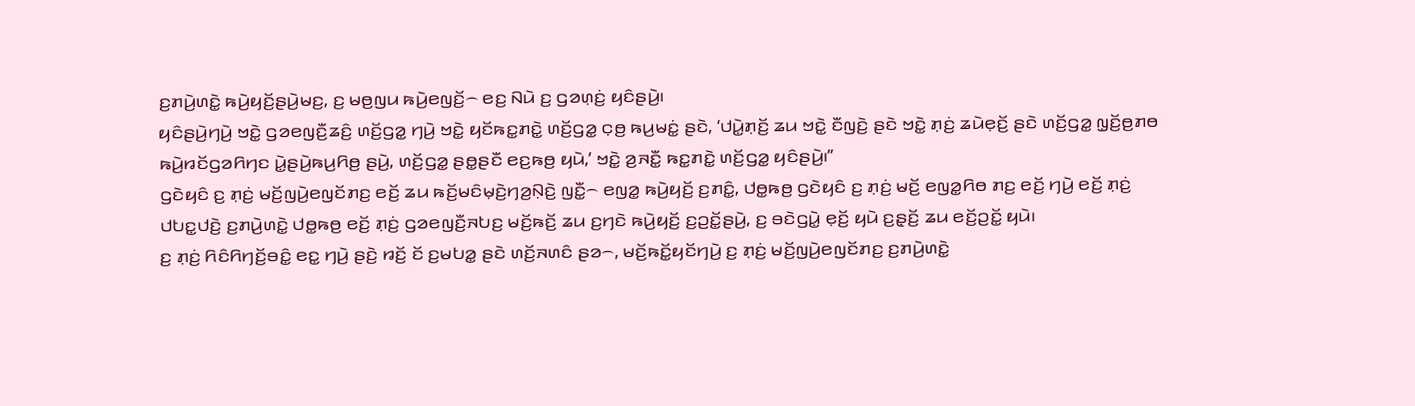ꤢ꤬ꤊꤣꤧ꤬ꤛꤢꤧ꤭ ꤒꤣꤧ꤬ꤟꤢꤩ꤬ꤔꤣꤧ꤬ꤗꤢ꤬, ꤢ꤬ ꤗꤥ꤬ꤜꤣ ꤒꤣꤧ꤬ꤕꤜꤢꤩ꤬꤮ ꤕꤢ꤬ ꤡꤣꤧ ꤢ꤬ ꤞꤤꤛ꤫ꤢꤦ꤬ ꤟꤢꤨꤔꤣꤧ꤬꤯
ꤟꤢꤨꤔꤣꤧ꤬ꤚꤣꤧ꤬ ꤠꤢꤧ꤭ ꤞꤤꤕꤜꤢꤪ꤬ꤘꤢꤨ꤬ ꤛꤢꤩ꤬ꤞꤤ꤭ ꤚꤣꤧ꤬ ꤠꤢꤧ꤭ ꤟꤢꤩꤒꤢ꤭ꤊꤢꤧ꤭ ꤛꤢꤩ꤬ꤞꤤ꤭ ꤍ꤫ꤥ꤬ ꤒꤣ꤬ꤗꤢꤦ꤭ ꤔꤢꤧ, ‘ꤓꤣꤧ꤭ꤊ꤫ꤢꤩ꤬ ꤘꤣ ꤠꤢꤧ꤭ ꤢꤪꤜꤢꤧ꤬ ꤔꤢꤧ ꤠꤢꤧ꤭ ꤊ꤫ꤢꤦ꤬ ꤘꤣꤧꤕ꤫ꤢꤩ꤬ ꤔꤢꤧ ꤛꤢꤩ꤬ꤞꤤ꤭ ꤜ꤫ꤢꤩ꤬ꤥ꤬ꤊꤥ ꤒꤣꤧ꤬ꤙꤢꤩꤞꤤꤖꤚꤢ ꤣꤧ꤭ꤔꤣꤧ꤬ꤒꤣ꤬ꤖꤥ꤬ ꤔꤣꤧ꤬, ꤛꤢꤩ꤬ꤞꤤ꤭ ꤔꤥ꤭ꤔꤢꤪ ꤕꤢ꤬ꤒꤥ꤬ ꤟꤣꤧ,’ ꤠꤢꤧ꤭ ꤤ꤬ꤏꤢꤪ꤭ ꤒꤢ꤭ꤊꤢꤧ꤭ ꤛꤢꤩ꤬ꤞꤤ꤭ ꤟꤢꤨꤔꤣꤧ꤬꤯”
ꤞꤢꤧꤟꤢꤨ ꤢ꤬ ꤊ꤫ꤢꤦ꤬ ꤗꤢꤩ꤬ꤜꤣꤧ꤬ꤕꤜꤢꤩꤊꤢ꤬ ꤕꤢꤩ꤬ ꤘꤣ ꤒꤢꤩ꤬ꤗꤢꤨꤗ꤫ꤢꤧ꤬ꤚꤤ꤬ꤡ꤫ꤢꤧ꤬ ꤜꤢꤪ꤭꤮ ꤕꤜꤤ꤭ ꤒꤣꤧ꤬ꤟꤢꤩ꤬ ꤢ꤬ꤊꤢꤨ꤭, ꤓꤥ꤭ꤒꤥ꤬ ꤞꤢꤧꤟꤢꤨ ꤢ꤬ ꤊ꤫ꤢꤦ꤬ ꤗꤢꤩ꤬ ꤕꤜꤤ꤭ꤖꤥ ꤊꤢ꤬ ꤕꤢꤩ꤬ ꤚꤣꤧ꤬ ꤕꤢꤩ꤬ ꤊ꤫ꤢꤦ꤬ ꤓꤝꤢ꤭ꤓꤢꤧ꤬ ꤢ꤬ꤊꤣꤧ꤬ꤛꤢꤧ꤭ ꤓꤥ꤭ꤒꤥ꤬ ꤕꤢꤩ꤬ ꤊ꤫ꤢꤦ꤬ ꤞꤤꤕꤜꤢꤪ꤬ꤏꤝꤢ꤬ ꤗꤢꤩ꤬ꤒꤢꤩ꤬ ꤘꤣ ꤢ꤬ꤚꤢꤧ ꤒꤣꤧ꤬ꤟꤢꤩ꤬ ꤢ꤬ꤑꤢꤩ꤭ꤔꤣꤧ꤬, ꤢ꤬ ꤋꤢꤧꤞꤣꤧ꤭ ꤕ꤫ꤢꤩ꤬ ꤟꤣꤧ ꤢ꤬ꤔ꤫ꤢꤩ꤬ ꤘꤣ ꤕꤢꤩ꤬ꤑꤢꤩ꤭ ꤟꤣꤧ꤯
ꤢ꤬ ꤊ꤫ꤢꤦ꤬ ꤖꤢꤨꤖꤚꤢꤩ꤬ꤋꤢꤨ꤭ ꤕꤢ꤭ ꤚꤣꤧ꤬ ꤔꤢꤧ꤬ ꤙꤢꤩ꤬ ꤢꤩ ꤢ꤬ꤗꤝꤤ꤭ ꤔꤢꤧ ꤛꤢꤩ꤬ꤏꤛꤢꤨ ꤔꤤ꤮, ꤗꤢꤩ꤬ꤒꤢꤩ꤭ꤟꤢꤩꤚꤣꤧ꤬ ꤢ꤬ ꤊ꤫ꤢꤦ꤬ ꤗꤢꤩ꤬ꤜꤣꤧ꤬ꤕꤜꤢꤩꤊꤢ꤬ ꤢ꤬ꤊꤣꤧ꤬ꤛꤢꤧ꤭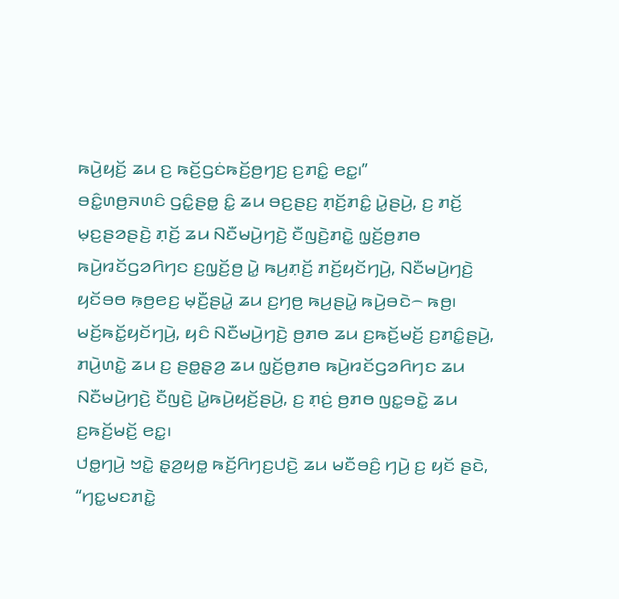ꤒꤣꤧ꤬ꤟꤢꤩ꤬ ꤘꤣ ꤢ꤬ ꤒꤢꤩ꤬ꤞꤢꤦꤒꤢꤩ꤬ꤥ꤬ꤚꤢ꤬ ꤢ꤬ꤊꤢꤨ꤭ ꤕꤢ꤭꤯”
ꤋꤢꤨ꤭ꤛꤥ꤬ꤏꤛꤢꤨ ꤞꤢꤨ꤭ꤔꤥ꤭ ꤢꤨ꤭ ꤘꤣ ꤋꤢ꤬ꤔꤢ꤬ ꤊ꤫ꤢꤩ꤬ꤊꤢꤨ꤭ ꤣꤧ꤭ꤔꤣꤧ꤬, ꤢ꤬ ꤊꤢꤩ꤬ ꤗ꤫ꤢ꤬ꤔꤤꤔꤢꤧ꤬ ꤊ꤫ꤢꤩ꤬ ꤘꤣ ꤡꤢꤪꤗꤣꤧ꤬ꤚꤢꤧ꤬ ꤢꤪꤜꤢꤧ꤬ꤊꤢꤧ꤭ ꤜ꤫ꤢꤩ꤬ꤥ꤬ꤊꤥ ꤒꤣꤧ꤬ꤙꤢꤩꤞꤤꤖꤚꤢ ꤢ꤬ꤜ꤫ꤢꤩ꤬ꤥ꤬ ꤣꤧ꤭ ꤒꤣ꤬ꤊ꤫ꤢꤩ꤬ ꤊꤢꤩ꤬ꤟꤢꤩꤚꤣꤧ꤬, ꤡꤢꤪꤗꤣꤧ꤬ꤚꤢꤧ꤬ ꤟꤢꤩꤋꤥ ꤒ꤫ꤥ꤬ꤕꤢ꤬ ꤗ꤫ꤢꤪ꤬ꤔꤣꤧ꤭ ꤘꤣ ꤢ꤬ꤚꤥ꤬ ꤒꤣ꤬ꤔꤣꤧ꤭ ꤒꤣꤧ꤬ꤋꤢꤧ꤮ ꤒꤥ꤬꤯
ꤗꤢꤩ꤬ꤒꤢꤩ꤭ꤟꤢꤩꤚꤣꤧ꤬, ꤟꤢꤨ ꤡꤢꤪꤗꤣꤧ꤬ꤚꤢꤧ꤬ ꤥ꤬ꤊꤥ ꤘꤣ ꤢ꤬ꤒꤢꤩ꤬ꤗꤢꤩ꤬ ꤢ꤬ꤊꤢꤨ꤭ꤔꤣꤧ꤬, ꤊꤣꤧ꤬ꤛꤢꤧ꤭ ꤘꤣ ꤢ꤬ ꤔꤥ꤭ꤔ꤫ꤤ꤬ ꤘꤣ ꤜ꤫ꤢꤩ꤬ꤥ꤬ꤊꤥ ꤒꤣꤧ꤬ꤙꤢꤩꤞꤤꤖꤚꤢ ꤘꤣ ꤡꤢꤪꤗꤣꤧ꤬ꤚꤢꤧ꤬ ꤢꤪꤜꤢꤧ꤬ ꤣꤧ꤭ꤒꤣꤧ꤬ꤟꤢꤩ꤬ꤔꤣꤧ꤬, ꤢ꤬ ꤊ꤫ꤢꤦ꤬ ꤥ꤬ꤊꤥ ꤜꤢ꤭ꤋꤢꤧ꤭ ꤘꤣ ꤢ꤬ꤒꤢꤩ꤬ꤗꤢꤩ꤬ ꤕꤢ꤭꤯
ꤓꤥ꤭ꤚꤣꤧ꤬ ꤠꤢꤧ꤭ ꤔ꤫ꤤ꤬ꤟꤥ꤭ ꤒꤢꤩ꤬ꤖꤚꤢ꤬ꤓꤢꤧ꤬ ꤘꤣ ꤗꤢꤪꤋꤢꤨ꤬ ꤚꤣꤧ꤬ ꤢ꤬ ꤟꤢꤩ ꤔꤢꤧ, “ꤚꤢ꤭ꤗꤢꤊꤢꤧ꤭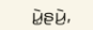ꤣꤧ꤭ꤔꤣꤧ꤬,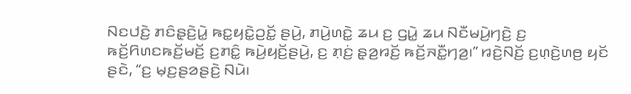ꤡꤢꤓꤢꤧ꤬ ꤊꤢꤨꤔ꤫ꤢꤧ꤬ꤣꤧ꤭ ꤒꤢ꤭ꤟꤢꤧ꤭ꤑꤢꤩ꤭ ꤔꤣꤧ꤬, ꤊꤣꤧ꤬ꤛꤢꤧ꤭ ꤘꤣ ꤢ꤬ ꤞꤣꤧ꤭ ꤘꤣ ꤡꤢꤪꤗꤣꤧ꤬ꤚꤢꤧ꤬ ꤢ꤬ ꤒꤢꤩ꤬ꤖꤛꤢꤒꤢꤩ꤬ꤗꤢꤩ꤬ ꤢ꤬ꤊꤢꤨ꤭ ꤒꤣꤧ꤬ꤟꤢꤩ꤬ꤔꤣꤧ꤬, ꤢ꤬ ꤊ꤫ꤢꤦ꤬ ꤔ꤫ꤤ꤬ꤙꤢꤩ꤬ ꤒꤢꤩ꤬ꤏꤢꤪ꤭ꤚꤤ꤬꤯” ꤙꤢꤧ꤬ꤡꤢꤩ꤬ ꤢ꤬ꤛ꤫ꤢꤧ꤬ꤛꤥ꤬ ꤟꤢꤩ ꤔꤢꤧ, “ꤢ꤬ ꤗ꤫ꤢ꤬ꤔꤤꤔꤢꤧ꤬ ꤡꤣꤧ꤯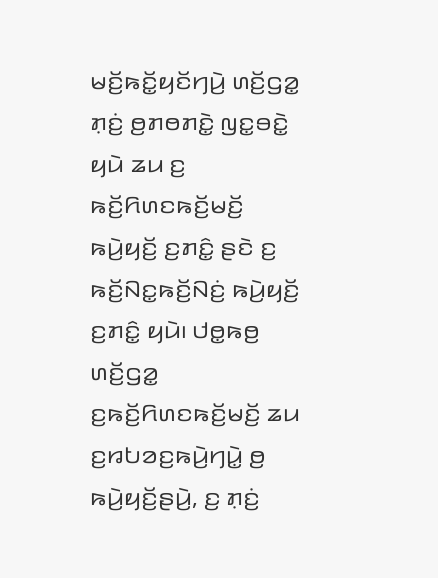ꤗꤢꤩ꤬ꤒꤢꤩ꤭ꤟꤢꤩꤚꤣꤧ꤬ ꤛꤢꤩ꤬ꤞꤤ꤭ ꤊ꤫ꤢꤦ꤬ ꤥ꤬ꤊꤥꤊꤢꤧ꤭ ꤜꤢ꤭ꤋꤢꤧ꤭ ꤟꤣꤧ ꤘꤣ ꤢ꤬ ꤒꤢꤩ꤬ꤖꤛꤢꤒꤢꤩ꤬ꤗꤢꤩ꤬ ꤒꤣꤧ꤬ꤟꤢꤩ꤬ ꤢ꤬ꤊꤢꤨ꤭ ꤔꤢꤧ ꤢ꤬ ꤒꤢꤩ꤬ꤡꤢ꤭ꤒꤢꤩ꤬ꤡꤢꤦ꤬ ꤒꤣꤧ꤬ꤟꤢꤩ꤬ ꤢ꤬ꤊꤢꤨ꤭ ꤟꤣꤧ꤯ ꤓꤥ꤭ꤒꤥ꤬ ꤛꤢꤩ꤬ꤞꤤ꤭ ꤢ꤬ꤒꤢꤩ꤬ꤖꤛꤢꤒꤢꤩ꤬ꤗꤢꤩ꤬ ꤘꤣ ꤢ꤬ꤙꤝꤤꤢ꤬ꤒꤣꤧ꤬ꤚꤣꤧ꤭ ꤥ꤬ ꤒꤣꤧ꤬ꤟꤢꤩ꤬ꤔꤣꤧ꤬, ꤢ꤬ ꤊ꤫ꤢꤦ꤬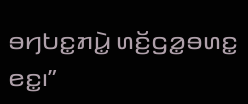ꤋꤚꤝꤢ꤭ꤊꤣꤧ꤭ ꤛꤢꤩ꤬ꤞꤤ꤭ꤋꤛꤢ꤭ ꤕꤢ꤭꤯”